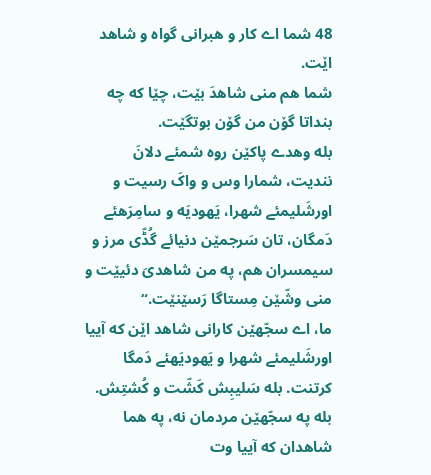48 شما اے کار و هبرانی گواه و شاهد اێت.
شما هم منی شاهدَ بێت، چێا که چه بنداتا گۆن من گۆن بوتگێت.
بله وهدے پاکێن روه شمئے دلانَ نندیت، شمارا وس و واکَ رسیت و اورشَلیمئے شهرا، یَهودیَه و سامِرَهئے دَمگان، تان سَرجمێن دنیائے گُڈّی مرز و سیمسران هم، په من شاهدیَ دئیێت و منی وشّێن مِستاگا رَسێنێت.“
ما، اے سجّهێن کارانی شاهد اێن که آییا اورشَلیمئے شهرا و یَهودیَهئے دَمگا کرتنت. بله سَلیبِش کَشّت و کُشتِش.
بله په سجّهێن مردمان نه، په هما شاهدان که آییا وت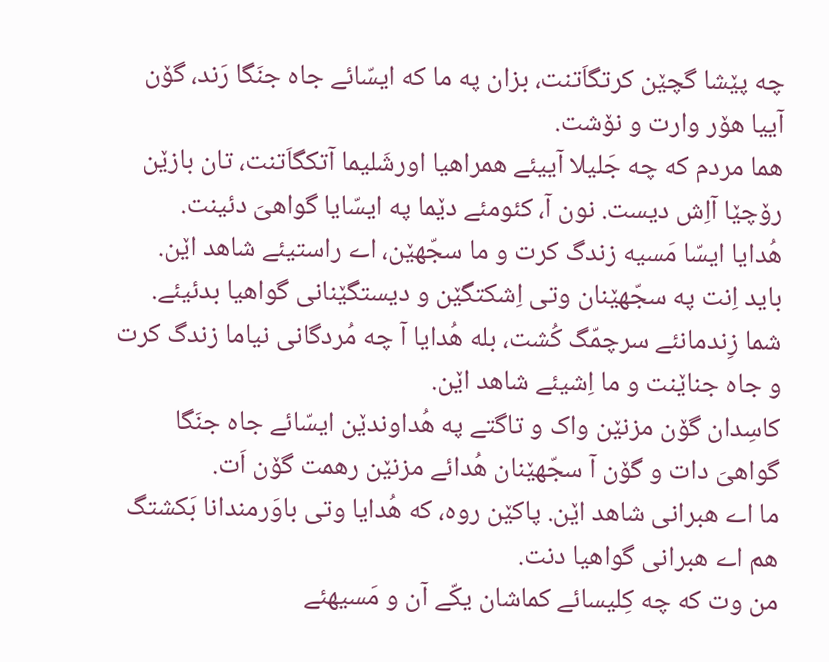چه پێشا گچێن کرتگاَتنت، بزان په ما که ایسّائے جاه جنَگا رَند، گۆن آییا هۆر وارت و نۆشت.
هما مردم که چه جَلیلا آییئے همراهیا اورشَلیما آتکگاَتنت، تان بازێن رۆچێا آاِش دیست. نون آ، کئومئے دێما په ایسّایا گواهیَ دئینت.
هُدایا ایسّا مَسیه زندگ کرت و ما سجّهێن، اے راستیئے شاهد اێن.
باید اِنت په سجّهێنان وتی اِشکتگێن و دیستگێنانی گواهیا بدئیئے.
شما زِندمانئے سرچمّگ کُشت، بله هُدایا آ چه مُردگانی نیاما زندگ کرت و جاه جناێنت و ما اِشیئے شاهد اێن.
کاسِدان گۆن مزنێن واک و تاگتے په هُداوندێن ایسّائے جاه جنَگا گواهیَ دات و گۆن آ سجّهێنان هُدائے مزنێن رهمت گۆن اَت.
ما اے هبرانی شاهد اێن. پاکێن روه، که هُدایا وتی باوَرمندانا بَکشتگ هم اے هبرانی گواهیا دنت.
من وت که چه کِلیسائے کماشان یکّے آن و مَسیهئے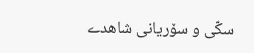سکّی و سۆریانی شاهدے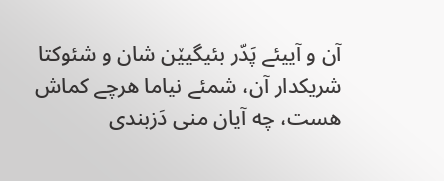آن و آییئے پَدّر بئیگیێن شان و شئوکتا شریکدار آن، شمئے نیاما هرچے کماش هست، چه آیان منی دَزبندی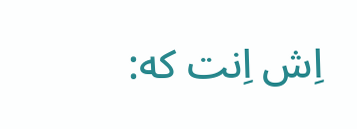اِش اِنت که: